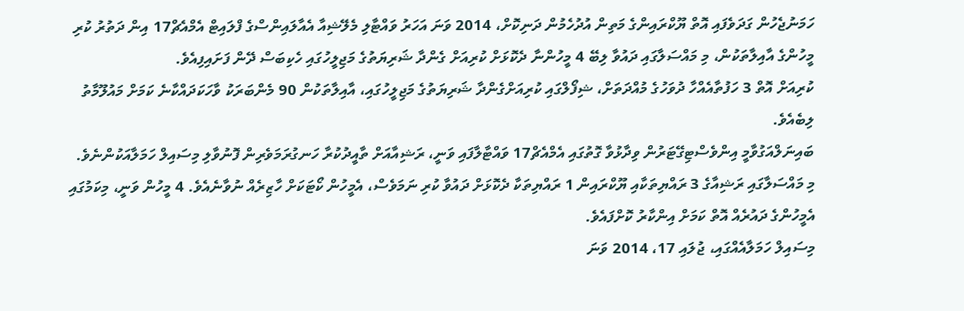ހަމަނުޖެހުން ގަދަވެފައި އޮތް ޔޫކްރައިންގެ މަތިން އުދުހެމުން ދަނިކޮށް، 2014 ވަނަ އަހަރު ވައްޓާލި މެލޭޝިއާ އެއާލައިންސްގެ ފްލައިޓް އެމްއެޗް17 އިން ދަތުރު ކުރި މީހުންގެ އާއިލާތަކުން، މި މައްސަލާގައި ދައުވާ ލިބޭ 4 މީހުންނާ ދެކޮޅަށް ކުރިއަށް ގެންދާ ޝަރިޔަތުގެ މަޖިލީހުގައި ހެކިބަސް ދޭން ފަށައިފިއެވެ.
ކުރިއަށް އޮތް 3 ހަފުތާއެއްހާ ދުވަހުގެ މުއްދަތަށް، ޝިފޯލްގައި ކުރިއަށްގެންދާ ޝަރިޔަތުގެ މަޖިލީހުގައި، އާއިލާތަކުން 90 މެންބަރަކު ވާހަކަދައްކާނެ ކަމަށް މައުލޫމާތު ލިބެއެވެ.
ބައިނަލްއަގުވާމީ އިންވެސްޓިގޭޓަރުން ވިދާޅުވާ ގޮތުގައި އެމްއެޗް17 ވައްޓާލާފައި ވަނީ، ރަޝިއާއަށް ތާއީދުކުރާ ހަނގުރަމަވެރިން ފޮނުވާލި މިސައިލް ހަމަލާއަކުންނެވެ.
މި މައްސަލާގައި ރަޝިއާގެ 3 ރައްޔިތަކާއި ޔޫކްރައިން 1 ރައްޔިތަކާ ދެކޮޅަށް ދައުވާ ކުރި ނަމަވެސް، އެމީހުން ކޯޓަކަށް ހާޒިރެއް ނުވާނެއެވެ. 4 މީހުން ވަނީ، މިކަމުގައި އެމީހުންގެ ދައުރެއް އޮތް ކަމަށް އިންކާރު ކޮށްފައެވެ.
މިސައިލް ހަމަލާއެއްގައި، ޖުލައި 17، 2014 ވަނަ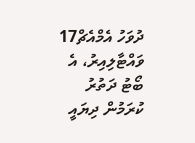ދުވަހު އެމްއެޗް17 ވައްޓާލިއިރު، އެ ބޯޓު ދަތުރު ކުރަމުން ދިޔައީ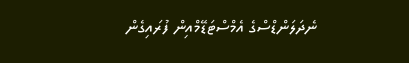ނެދަލަންޑްސްގެ އެމްސްޓަޑޭމްއިން ފުރައިގެން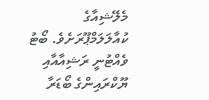މެލޭޝިއާގެ ކުއާލަލަމްޕޫރަށެވެ. ބޯޓު ވެއްޓުނީ ރަޝިއާއާއި ޔޫކްރައިންގެ ބޯޑަރާ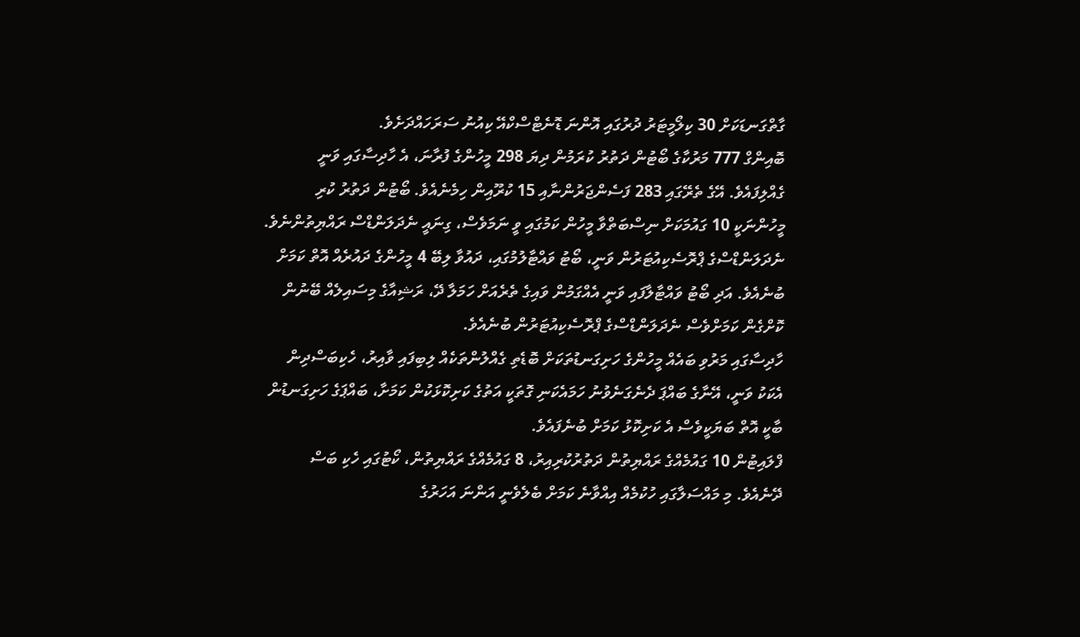ގާތްގަނޑަކަށް 30 ކިލޯމީޓަރު ދުރުގައި އޮންނަ ޑޮނެޓްސްކްއޭ ކިއުނު ސަރަހައްދަށެވެ.
ބޮއިންގް 777 މަރުކާގެ ބޯޓުން ދަތުރު ކުރަމުން ދިޔަ 298 މީހުންގެ ފުރާނަ، އެ ހާދިސާގައި ވަނީ ގެއްލިފައެވެ. އޭގެ ތެރޭގައި 283 ފަސެންޖަރުންނާއި 15 ކުރޫއިން ހިމެނެއެވެ. ބޯޓުން ދަތުރު ކުރި މީހުންނަކީ 10 ގައުމަކަށް ނިސްބަތްވާ މީހުން ކަމުގައި ވީ ނަމަވެސް، ގިނައީ ނެދަލަންޑްސް ރައްޔިތުންނެވެ.
ނެދަލަންޑްސްގެ ޕްރޮސެކިއުޓަރުން ވަނީ، ބޯޓު ވައްޓާލުމުގައި، ދައުވާ ލިބޭ 4 މީހުންގެ ދައުރެއް އޮތް ކަމަށް ބުނެއެވެ. އަދި ބޯޓު ވައްޓާލާފައި ވަނީ އެއްގަމުން ވައިގެ ތެރެއަށް ހަމަލާ ދޭ، ރަޝިއާގެ މިސައިލެއް ބޭނުން ކޮށްގެން ކަމަށްވެސް ނެދަލަންޑްސްގެ ޕްރޮސެކިއުޓަރުން ބުނެއެވެ.
ހާދިސާގައި މަރުވި ބައެއް މީހުންގެ ހަށިގަނޑުތަކަށް ބޮޑެތި ގެއްލުންތަކެއް ލިބިފައި ވާއިރު، ހެކިބަސްދިން އެކަކު ވަނީ، އޭނާގެ ބައްޕަ ދެނެގަނެވުނު ހަމައެކަނި ގޮތަކީ އަތުގެ ކަށިކޮޅަކުން ކަމަށާ، ބައްޕަގެ ހަށިގަނޑުން ބާކީ އޮތް ބަޔަކީވެސް އެ ކަށިކޮޅު ކަމަށް ބުނެފައެވެ.
ފްލައިޓުން 10 ގައުމެއްގެ ރައްޔިތުން ދަތުރުކުރިއިރު، 8 ގައުމެއްގެ ރައްޔިތުން، ކޯޓުގައި ހެކި ބަސް ދޭނެއެވެ. މި މައްސަލާގައި ހުކުމެއް އިއްވާނެ ކަމަށް ބެލެވެނީ އަންނަ އަހަރުގެ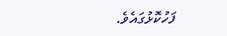ފަހުކޮޅުގައެވެ.